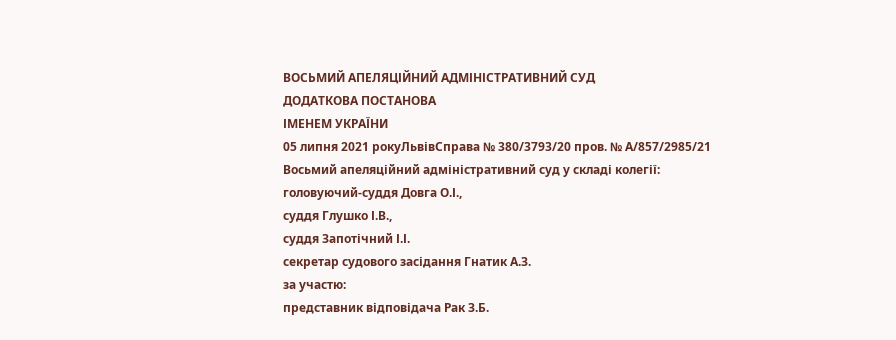ВОСЬМИЙ АПЕЛЯЦІЙНИЙ АДМІНІСТРАТИВНИЙ СУД
ДОДАТКОВА ПОСТАНОВА
ІМЕНЕМ УКРАЇНИ
05 липня 2021 рокуЛьвівСправа № 380/3793/20 пров. № А/857/2985/21
Восьмий апеляційний адміністративний суд у складі колегії:
головуючий-суддя Довга О.І.,
суддя Глушко І.В.,
суддя Запотічний І.І.
секретар судового засідання Гнатик А.З.
за участю:
представник відповідача Рак З.Б.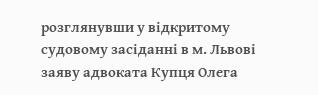розглянувши у відкритому судовому засіданні в м. Львові заяву адвоката Купця Олега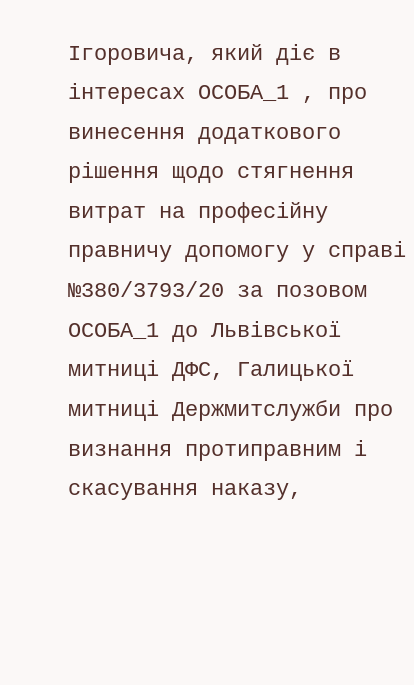Ігоровича, який діє в інтересах ОСОБА_1 , про винесення додаткового рішення щодо стягнення витрат на професійну правничу допомогу у справі №380/3793/20 за позовом ОСОБА_1 до Львівської митниці ДФС, Галицької митниці Держмитслужби про визнання протиправним і скасування наказу,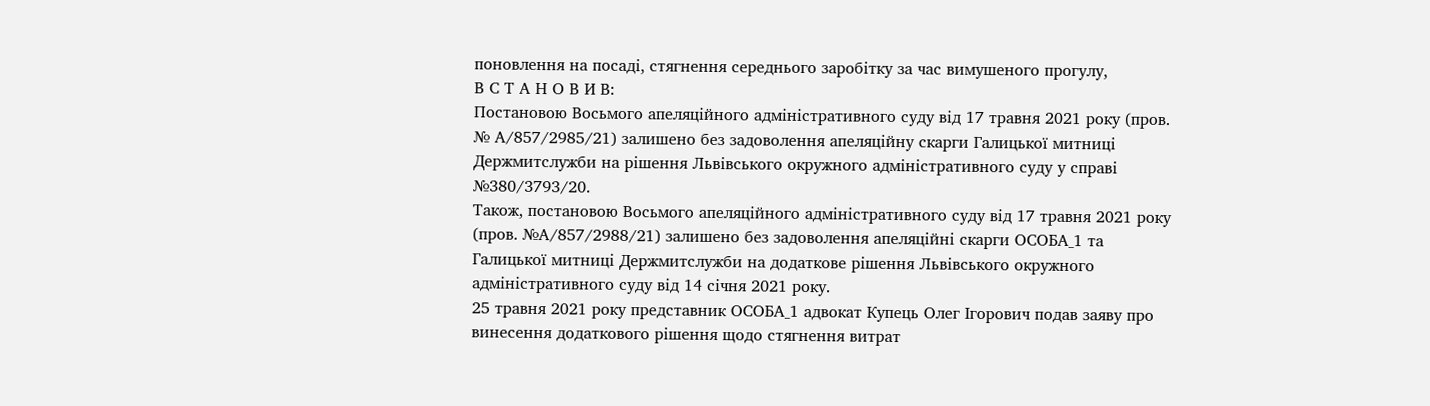поновлення на посаді, стягнення середнього заробітку за час вимушеного прогулу,
В С Т А Н О В И В:
Постановою Восьмого апеляційного адміністративного суду від 17 травня 2021 року (пров. № А/857/2985/21) залишено без задоволення апеляційну скарги Галицької митниці Держмитслужби на рішення Львівського окружного адміністративного суду у справі №380/3793/20.
Також, постановою Восьмого апеляційного адміністративного суду від 17 травня 2021 року (пров. №А/857/2988/21) залишено без задоволення апеляційні скарги ОСОБА_1 та Галицької митниці Держмитслужби на додаткове рішення Львівського окружного адміністративного суду від 14 січня 2021 року.
25 травня 2021 року представник ОСОБА_1 адвокат Купець Олег Ігорович подав заяву про винесення додаткового рішення щодо стягнення витрат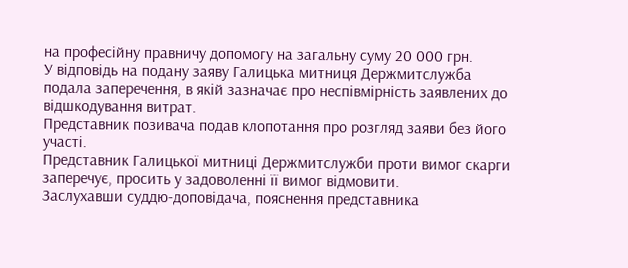на професійну правничу допомогу на загальну суму 20 000 грн.
У відповідь на подану заяву Галицька митниця Держмитслужба подала заперечення, в якій зазначає про неспівмірність заявлених до відшкодування витрат.
Представник позивача подав клопотання про розгляд заяви без його участі.
Представник Галицької митниці Держмитслужби проти вимог скарги заперечує, просить у задоволенні її вимог відмовити.
Заслухавши суддю-доповідача, пояснення представника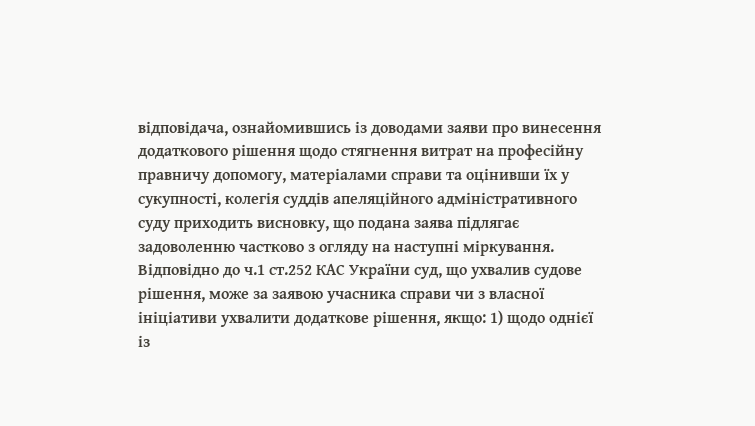відповідача, ознайомившись із доводами заяви про винесення додаткового рішення щодо стягнення витрат на професійну правничу допомогу, матеріалами справи та оцінивши їх у сукупності, колегія суддів апеляційного адміністративного суду приходить висновку, що подана заява підлягає задоволенню частково з огляду на наступні міркування.
Відповідно до ч.1 ст.252 КАС України суд, що ухвалив судове рішення, може за заявою учасника справи чи з власної ініціативи ухвалити додаткове рішення, якщо: 1) щодо однієї із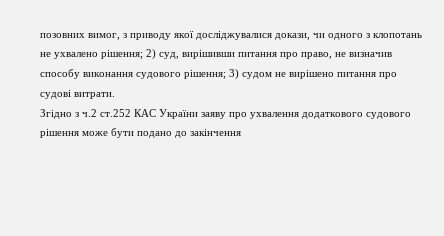позовних вимог, з приводу якої досліджувалися докази, чи одного з клопотань не ухвалено рішення; 2) суд, вирішивши питання про право, не визначив способу виконання судового рішення; 3) судом не вирішено питання про судові витрати.
Згідно з ч.2 ст.252 КАС України заяву про ухвалення додаткового судового рішення може бути подано до закінчення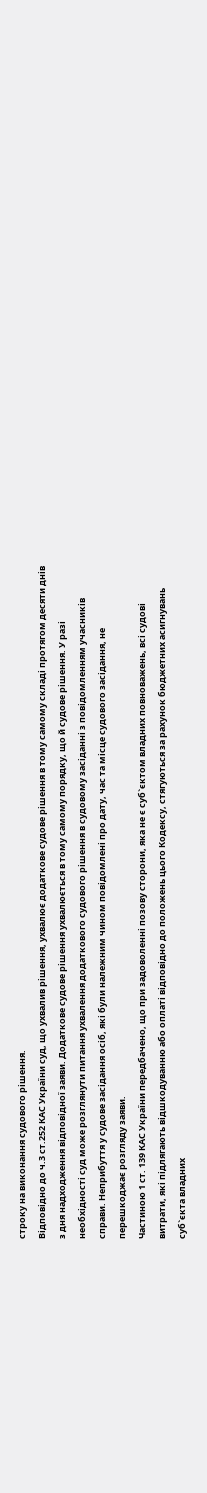строку на виконання судового рішення.
Відповідно до ч.3 ст.252 КАС України суд, що ухвалив рішення, ухвалює додаткове судове рішення в тому самому складі протягом десяти днів з дня надходження відповідної заяви. Додаткове судове рішення ухвалюється в тому самому порядку, що й судове рішення. У разі необхідності суд може розглянути питання ухвалення додаткового судового рішення в судовому засіданні з повідомленням учасників справи. Неприбуття у судове засідання осіб, які були належним чином повідомлені про дату, час та місце судового засідання, не перешкоджає розгляду заяви.
Частиною 1 ст. 139 КАС України передбачено, що при задоволенні позову сторони, яка не є суб`єктом владних повноважень, всі судові витрати, які підлягають відшкодуванню або оплаті відповідно до положень цього Кодексу, стягуються за рахунок бюджетних асигнувань суб`єкта владних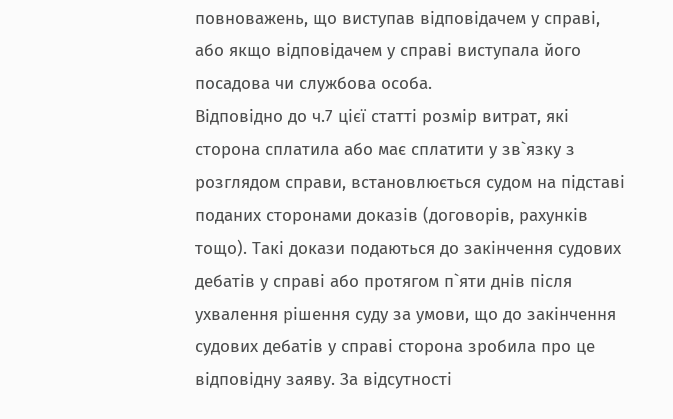повноважень, що виступав відповідачем у справі, або якщо відповідачем у справі виступала його посадова чи службова особа.
Відповідно до ч.7 цієї статті розмір витрат, які сторона сплатила або має сплатити у зв`язку з розглядом справи, встановлюється судом на підставі поданих сторонами доказів (договорів, рахунків тощо). Такі докази подаються до закінчення судових дебатів у справі або протягом п`яти днів після ухвалення рішення суду за умови, що до закінчення судових дебатів у справі сторона зробила про це відповідну заяву. За відсутності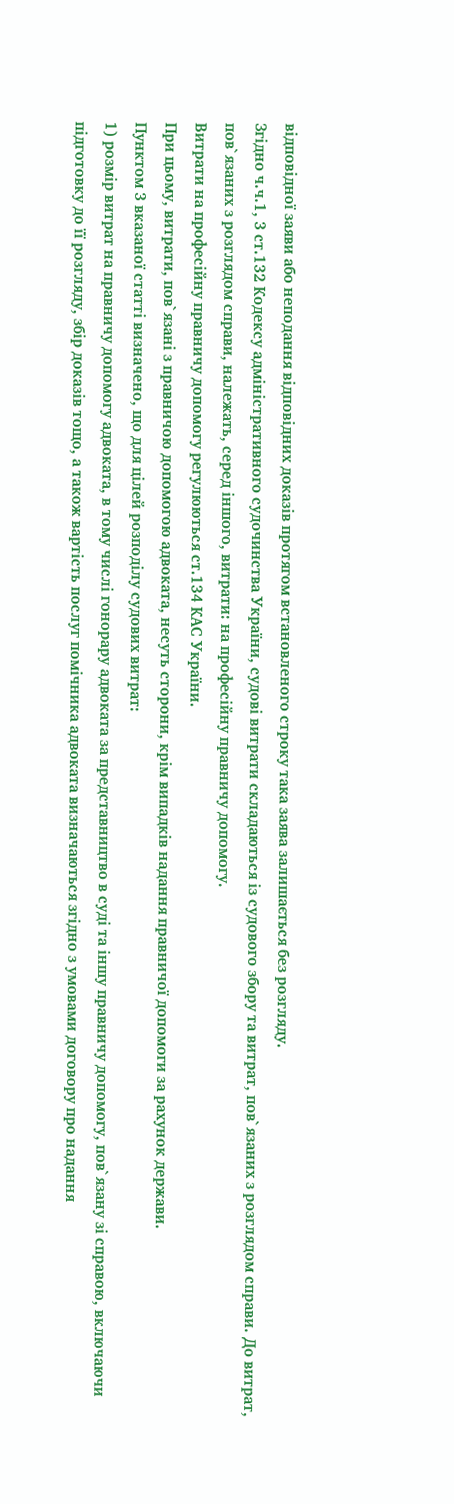відповідної заяви або неподання відповідних доказів протягом встановленого строку така заява залишається без розгляду.
Згідно ч.ч.1, 3 ст.132 Кодексу адміністративного судочинства України, судові витрати складаються із судового збору та витрат, пов`язаних з розглядом справи. До витрат, пов`язаних з розглядом справи, належать, серед іншого, витрати: на професійну правничу допомогу.
Витрати на професійну правничу допомогу регулюються ст.134 КАС України.
При цьому, витрати, пов`язані з правничою допомогою адвоката, несуть сторони, крім випадків надання правничої допомоги за рахунок держави.
Пунктом 3 вказаної статті визначено, що для цілей розподілу судових витрат:
1) розмір витрат на правничу допомогу адвоката, в тому числі гонорару адвоката за представництво в суді та іншу правничу допомогу, пов`язану зі справою, включаючи підготовку до її розгляду, збір доказів тощо, а також вартість послуг помічника адвоката визначаються згідно з умовами договору про надання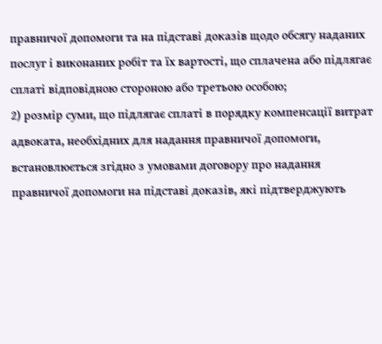правничої допомоги та на підставі доказів щодо обсягу наданих послуг і виконаних робіт та їх вартості, що сплачена або підлягає сплаті відповідною стороною або третьою особою;
2) розмір суми, що підлягає сплаті в порядку компенсації витрат адвоката, необхідних для надання правничої допомоги, встановлюється згідно з умовами договору про надання правничої допомоги на підставі доказів, які підтверджують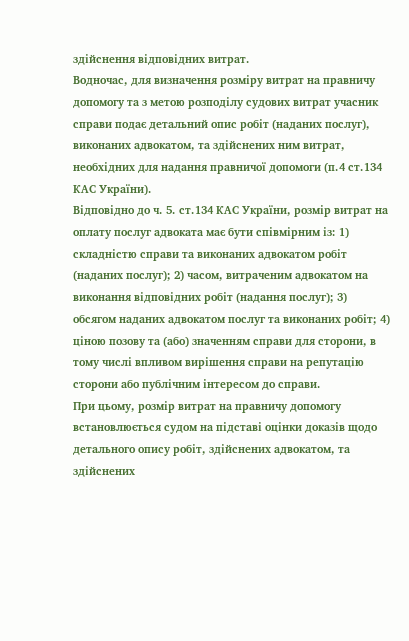здійснення відповідних витрат.
Водночас, для визначення розміру витрат на правничу допомогу та з метою розподілу судових витрат учасник справи подає детальний опис робіт (наданих послуг), виконаних адвокатом, та здійснених ним витрат, необхідних для надання правничої допомоги (п.4 ст.134 КАС України).
Відповідно до ч. 5. ст.134 КАС України, розмір витрат на оплату послуг адвоката має бути співмірним із: 1) складністю справи та виконаних адвокатом робіт (наданих послуг); 2) часом, витраченим адвокатом на виконання відповідних робіт (надання послуг); 3) обсягом наданих адвокатом послуг та виконаних робіт; 4) ціною позову та (або) значенням справи для сторони, в тому числі впливом вирішення справи на репутацію сторони або публічним інтересом до справи.
При цьому, розмір витрат на правничу допомогу встановлюється судом на підставі оцінки доказів щодо детального опису робіт, здійснених адвокатом, та здійснених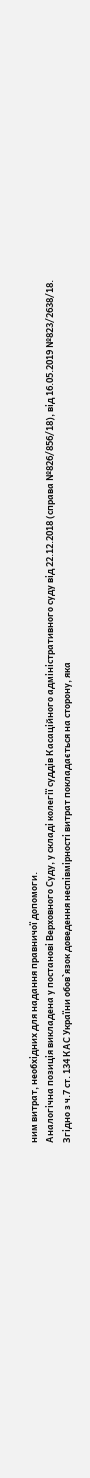ним витрат, необхідних для надання правничої допомоги.
Аналогічна позиція викладена у постанові Верховного Суду, у складі колегії суддів Касаційного адміністративного суду від 22.12.2018 (справа №826/856/18), від 16.05.2019 №823/2638/18.
Згідно з ч.7 ст. 134 КАС України обов`язок доведення неспівмірності витрат покладається на сторону, яка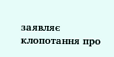заявляє клопотання про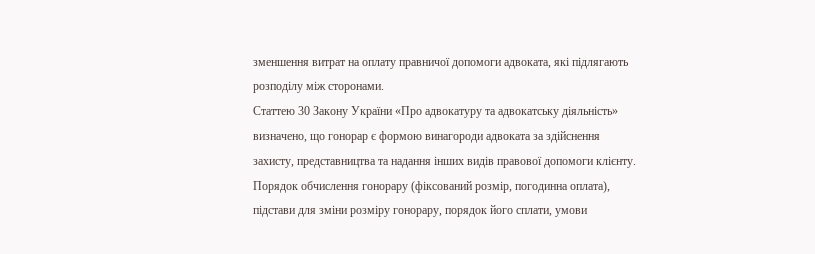зменшення витрат на оплату правничої допомоги адвоката, які підлягають розподілу між сторонами.
Статтею 30 Закону України «Про адвокатуру та адвокатську діяльність» визначено, що гонорар є формою винагороди адвоката за здійснення захисту, представництва та надання інших видів правової допомоги клієнту.
Порядок обчислення гонорару (фіксований розмір, погодинна оплата), підстави для зміни розміру гонорару, порядок його сплати, умови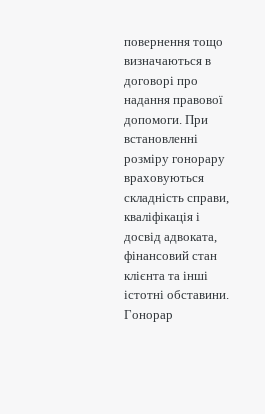повернення тощо визначаються в договорі про надання правової допомоги. При встановленні розміру гонорару враховуються складність справи, кваліфікація і досвід адвоката, фінансовий стан клієнта та інші істотні обставини. Гонорар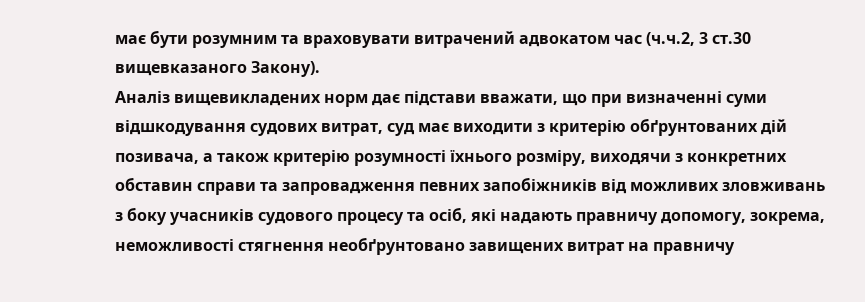має бути розумним та враховувати витрачений адвокатом час (ч.ч.2, 3 ст.30 вищевказаного Закону).
Аналіз вищевикладених норм дає підстави вважати, що при визначенні суми відшкодування судових витрат, суд має виходити з критерію обґрунтованих дій позивача, а також критерію розумності їхнього розміру, виходячи з конкретних обставин справи та запровадження певних запобіжників від можливих зловживань з боку учасників судового процесу та осіб, які надають правничу допомогу, зокрема, неможливості стягнення необґрунтовано завищених витрат на правничу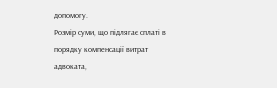допомогу.
Розмір суми, що підлягає сплаті в порядку компенсації витрат адвоката,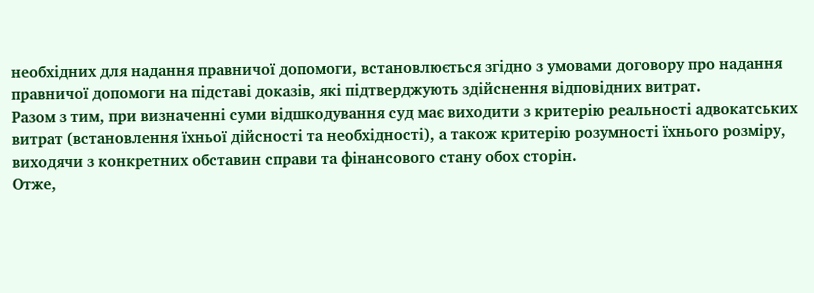необхідних для надання правничої допомоги, встановлюється згідно з умовами договору про надання правничої допомоги на підставі доказів, які підтверджують здійснення відповідних витрат.
Разом з тим, при визначенні суми відшкодування суд має виходити з критерію реальності адвокатських витрат (встановлення їхньої дійсності та необхідності), а також критерію розумності їхнього розміру, виходячи з конкретних обставин справи та фінансового стану обох сторін.
Отже,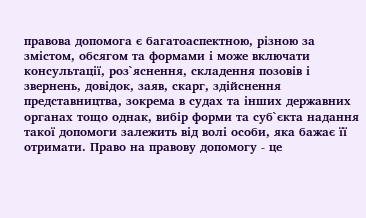правова допомога є багатоаспектною, різною за змістом, обсягом та формами і може включати консультації, роз`яснення, складення позовів і звернень, довідок, заяв, скарг, здійснення представництва, зокрема в судах та інших державних органах тощо однак, вибір форми та суб`єкта надання такої допомоги залежить від волі особи, яка бажає її отримати. Право на правову допомогу - це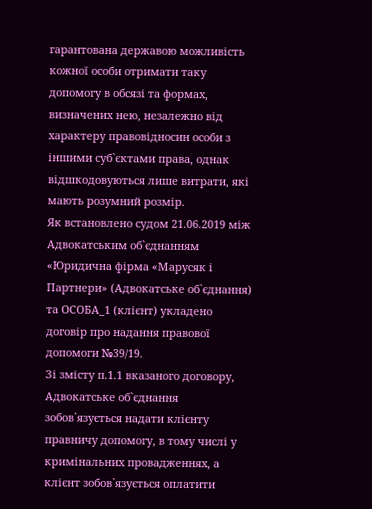гарантована державою можливість кожної особи отримати таку допомогу в обсязі та формах, визначених нею, незалежно від характеру правовідносин особи з іншими суб`єктами права, однак відшкодовуються лише витрати, які мають розумний розмір.
Як встановлено судом 21.06.2019 між Адвокатським об`єднанням «Юридична фірма «Марусяк і Партнери» (Адвокатське об`єднання) та ОСОБА_1 (клієнт) укладено договір про надання правової допомоги №39/19.
Зі змісту п.1.1 вказаного договору, Адвокатське об`єднання зобов`язується надати клієнту правничу допомогу, в тому числі у кримінальних провадженнях, а клієнт зобов`язується оплатити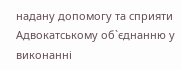надану допомогу та сприяти Адвокатському об`єднанню у виконанні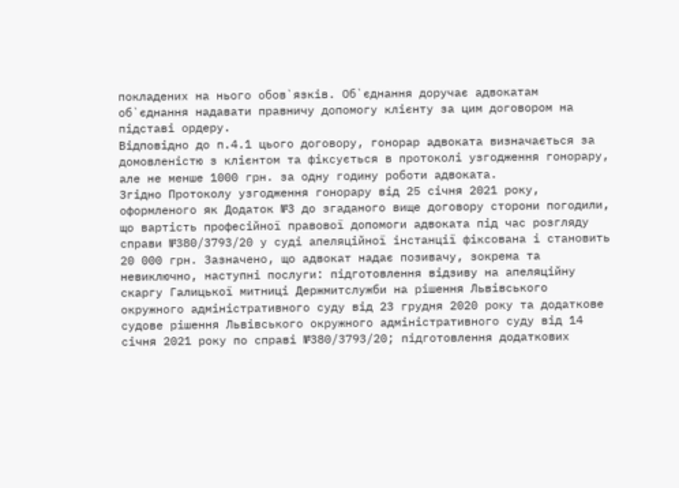покладених на нього обов`язків. Об`єднання доручає адвокатам об`єднання надавати правничу допомогу клієнту за цим договором на підставі ордеру.
Відповідно до п.4.1 цього договору, гонорар адвоката визначається за домовленістю з клієнтом та фіксується в протоколі узгодження гонорару, але не менше 1000 грн. за одну годину роботи адвоката.
Згідно Протоколу узгодження гонорару від 25 січня 2021 року, оформленого як Додаток №3 до згаданого вище договору сторони погодили, що вартість професійної правової допомоги адвоката під час розгляду справи №380/3793/20 у суді апеляційної інстанції фіксована і становить 20 000 грн. Зазначено, що адвокат надає позивачу, зокрема та невиключно, наступні послуги: підготовлення відзиву на апеляційну скаргу Галицької митниці Держмитслужби на рішення Львівського окружного адміністративного суду від 23 грудня 2020 року та додаткове судове рішення Львівського окружного адміністративного суду від 14 січня 2021 року по справі №380/3793/20; підготовлення додаткових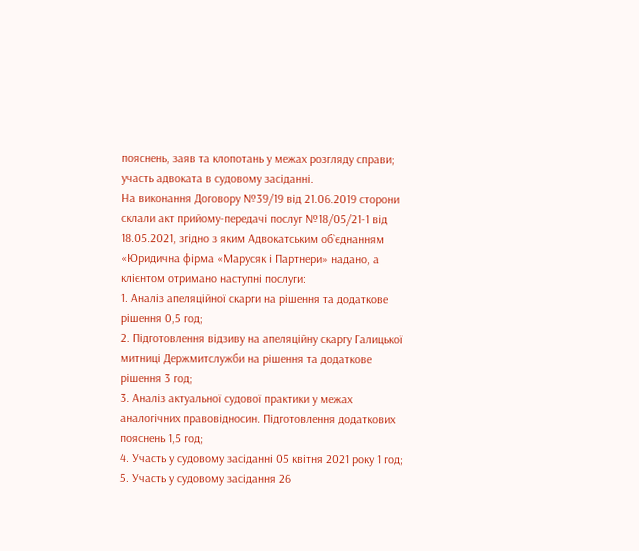пояснень, заяв та клопотань у межах розгляду справи; участь адвоката в судовому засіданні.
На виконання Договору №39/19 від 21.06.2019 сторони склали акт прийому-передачі послуг №18/05/21-1 від 18.05.2021, згідно з яким Адвокатським об`єднанням «Юридична фірма «Марусяк і Партнери» надано, а клієнтом отримано наступні послуги:
1. Аналіз апеляційної скарги на рішення та додаткове рішення 0,5 год;
2. Підготовлення відзиву на апеляційну скаргу Галицької митниці Держмитслужби на рішення та додаткове рішення 3 год;
3. Аналіз актуальної судової практики у межах аналогічних правовідносин. Підготовлення додаткових пояснень 1,5 год;
4. Участь у судовому засіданні 05 квітня 2021 року 1 год;
5. Участь у судовому засідання 26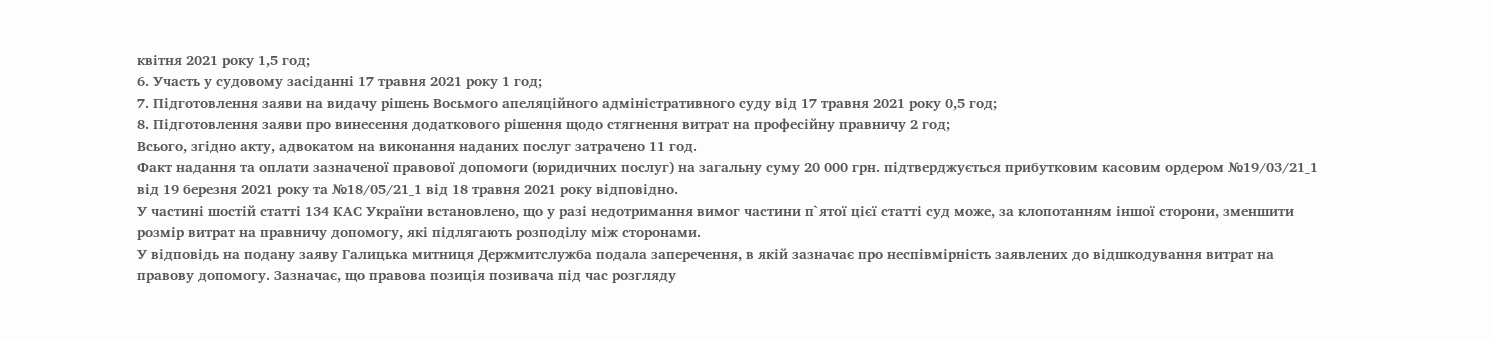квітня 2021 року 1,5 год;
6. Участь у судовому засіданні 17 травня 2021 року 1 год;
7. Підготовлення заяви на видачу рішень Восьмого апеляційного адміністративного суду від 17 травня 2021 року 0,5 год;
8. Підготовлення заяви про винесення додаткового рішення щодо стягнення витрат на професійну правничу 2 год;
Всього, згідно акту, адвокатом на виконання наданих послуг затрачено 11 год.
Факт надання та оплати зазначеної правової допомоги (юридичних послуг) на загальну суму 20 000 грн. підтверджується прибутковим касовим ордером №19/03/21_1 від 19 березня 2021 року та №18/05/21_1 від 18 травня 2021 року відповідно.
У частині шостій статті 134 КАС України встановлено, що у разі недотримання вимог частини п`ятої цієї статті суд може, за клопотанням іншої сторони, зменшити розмір витрат на правничу допомогу, які підлягають розподілу між сторонами.
У відповідь на подану заяву Галицька митниця Держмитслужба подала заперечення, в якій зазначає про неспівмірність заявлених до відшкодування витрат на правову допомогу. Зазначає, що правова позиція позивача під час розгляду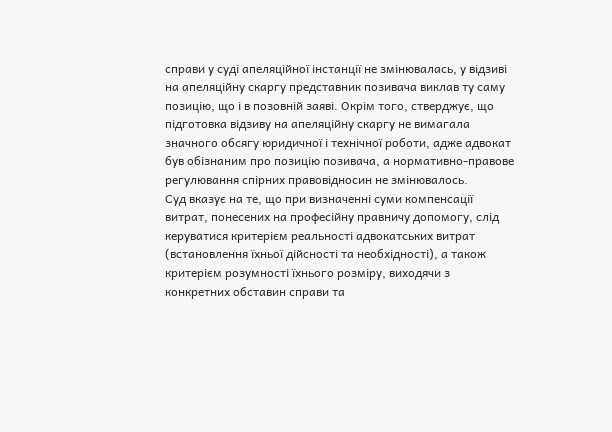справи у суді апеляційної інстанції не змінювалась, у відзиві на апеляційну скаргу представник позивача виклав ту саму позицію, що і в позовній заяві. Окрім того, стверджує, що підготовка відзиву на апеляційну скаргу не вимагала значного обсягу юридичної і технічної роботи, адже адвокат був обізнаним про позицію позивача, а нормативно-правове регулювання спірних правовідносин не змінювалось.
Суд вказує на те, що при визначенні суми компенсації витрат, понесених на професійну правничу допомогу, слід керуватися критерієм реальності адвокатських витрат (встановлення їхньої дійсності та необхідності), а також критерієм розумності їхнього розміру, виходячи з конкретних обставин справи та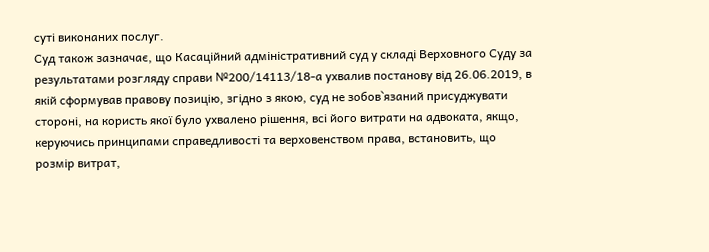суті виконаних послуг.
Суд також зазначає, що Касаційний адміністративний суд у складі Верховного Суду за результатами розгляду справи №200/14113/18-а ухвалив постанову від 26.06.2019, в якій сформував правову позицію, згідно з якою, суд не зобов`язаний присуджувати стороні, на користь якої було ухвалено рішення, всі його витрати на адвоката, якщо, керуючись принципами справедливості та верховенством права, встановить, що розмір витрат,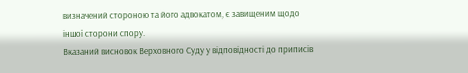визначений стороною та його адвокатом, є завищеним щодо іншої сторони спору.
Вказаний висновок Верховного Суду у відповідності до приписів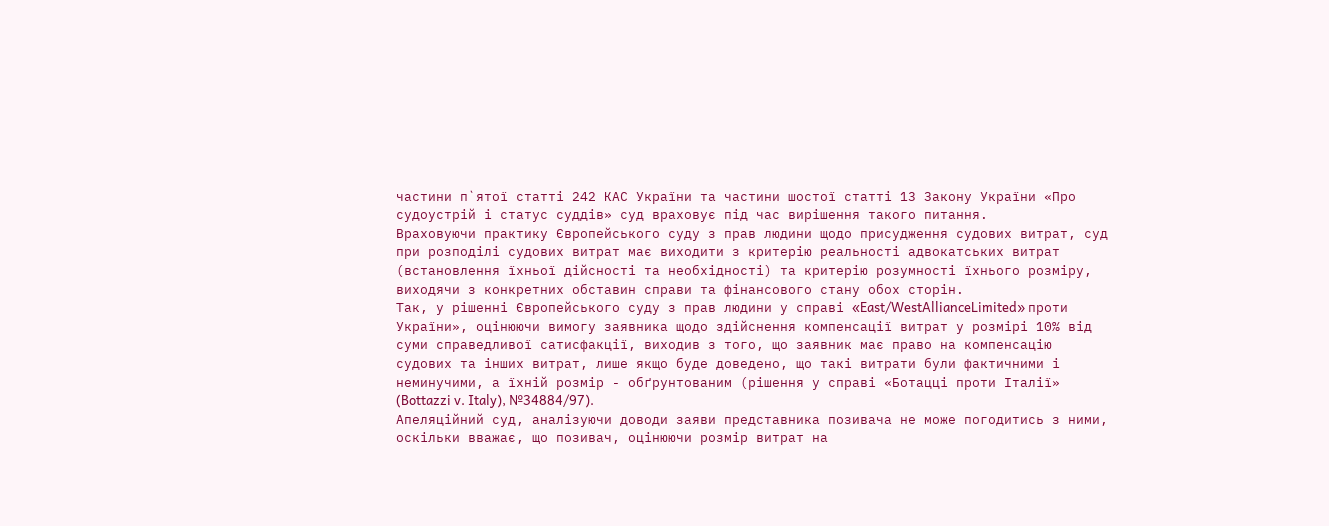частини п`ятої статті 242 КАС України та частини шостої статті 13 Закону України «Про судоустрій і статус суддів» суд враховує під час вирішення такого питання.
Враховуючи практику Європейського суду з прав людини щодо присудження судових витрат, суд при розподілі судових витрат має виходити з критерію реальності адвокатських витрат (встановлення їхньої дійсності та необхідності) та критерію розумності їхнього розміру, виходячи з конкретних обставин справи та фінансового стану обох сторін.
Так, у рішенні Європейського суду з прав людини у справі «East/WestAllianceLimited» проти України», оцінюючи вимогу заявника щодо здійснення компенсації витрат у розмірі 10% від суми справедливої сатисфакції, виходив з того, що заявник має право на компенсацію судових та інших витрат, лише якщо буде доведено, що такі витрати були фактичними і неминучими, а їхній розмір - обґрунтованим (рішення у справі «Ботацці проти Італії» (Bottazzi v. Italy), №34884/97).
Апеляційний суд, аналізуючи доводи заяви представника позивача не може погодитись з ними, оскільки вважає, що позивач, оцінюючи розмір витрат на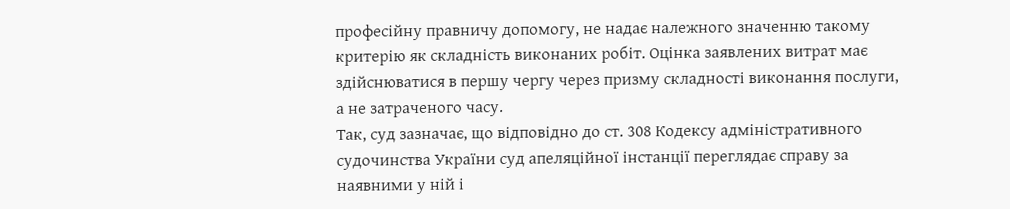професійну правничу допомогу, не надає належного значенню такому критерію як складність виконаних робіт. Оцінка заявлених витрат має здійснюватися в першу чергу через призму складності виконання послуги, а не затраченого часу.
Так, суд зазначає, що відповідно до ст. 308 Кодексу адміністративного судочинства України суд апеляційної інстанції переглядає справу за наявними у ній і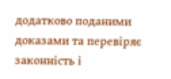додатково поданими доказами та перевіряє законність і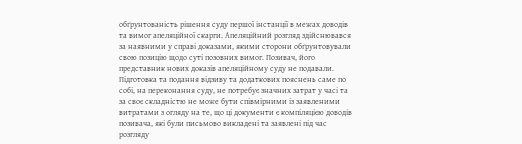обґрунтованість рішення суду першої інстанції в межах доводів та вимог апеляційної скарги. Апеляційний розгляд здійснювався за наявними у справі доказами, якими сторони обґрунтовували свою позицію щодо суті позовних вимог. Позивач, його представник нових доказів апеляційному суду не подавали. Підготовка та подання відзиву та додаткових пояснень саме по собі, на переконання суду, не потребує значних затрат у часі та за своє складністю не може бути співмірними із заявленими витратами з огляду на те, що ці документи є компіляцією доводів позивача, які були письмово викладені та заявлені під час розгляду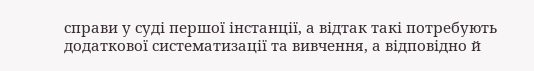справи у суді першої інстанції, а відтак такі потребують додаткової систематизації та вивчення, а відповідно й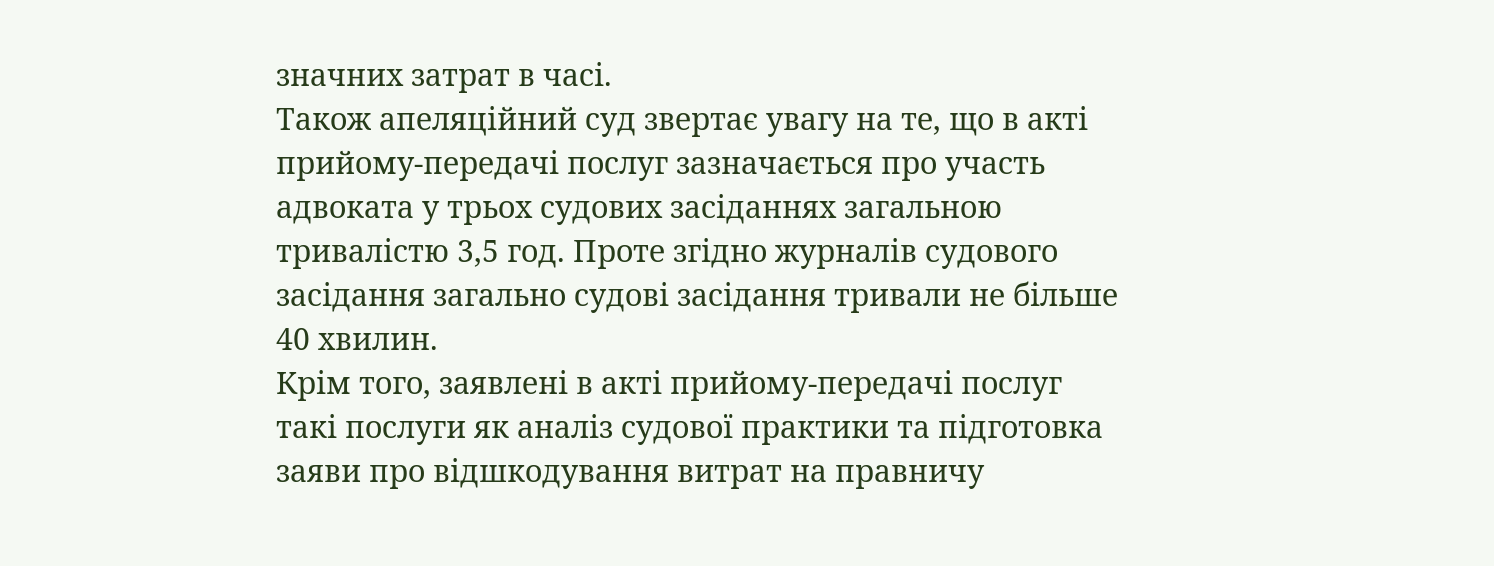значних затрат в часі.
Також апеляційний суд звертає увагу на те, що в акті прийому-передачі послуг зазначається про участь адвоката у трьох судових засіданнях загальною тривалістю 3,5 год. Проте згідно журналів судового засідання загально судові засідання тривали не більше 40 хвилин.
Крім того, заявлені в акті прийому-передачі послуг такі послуги як аналіз судової практики та підготовка заяви про відшкодування витрат на правничу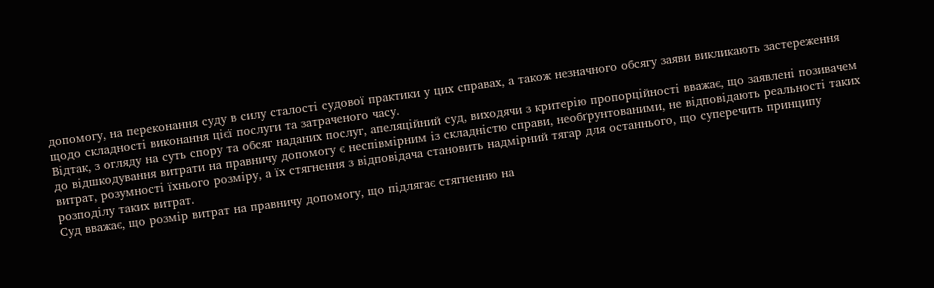допомогу, на переконання суду в силу сталості судової практики у цих справах, а також незначного обсягу заяви викликають застереження щодо складності виконання цієї послуги та затраченого часу.
Відтак, з огляду на суть спору та обсяг наданих послуг, апеляційний суд, виходячи з критерію пропорційності вважає, що заявлені позивачем до відшкодування витрати на правничу допомогу є неспівмірним із складністю справи, необґрунтованими, не відповідають реальності таких витрат, розумності їхнього розміру, а їх стягнення з відповідача становить надмірний тягар для останнього, що суперечить принципу розподілу таких витрат.
Суд вважає, що розмір витрат на правничу допомогу, що підлягає стягненню на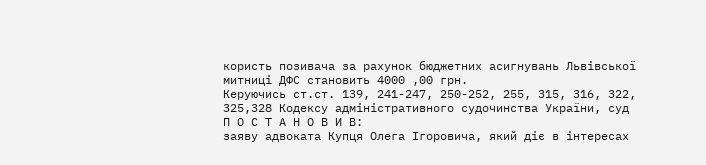користь позивача за рахунок бюджетних асигнувань Львівської митниці ДФС становить 4000 ,00 грн.
Керуючись ст.ст. 139, 241-247, 250-252, 255, 315, 316, 322, 325,328 Кодексу адміністративного судочинства України, суд
П О С Т А Н О В И В:
заяву адвоката Купця Олега Ігоровича, який діє в інтересах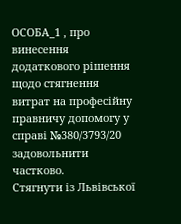ОСОБА_1 , про винесення додаткового рішення щодо стягнення витрат на професійну правничу допомогу у справі №380/3793/20 задовольнити частково.
Стягнути із Львівської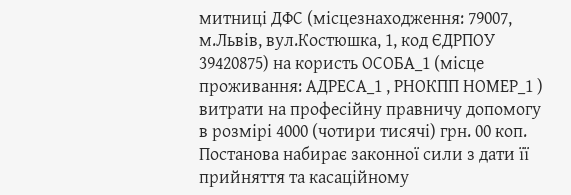митниці ДФС (місцезнаходження: 79007, м.Львів, вул.Костюшка, 1, код ЄДРПОУ 39420875) на користь ОСОБА_1 (місце проживання: АДРЕСА_1 , РНОКПП НОМЕР_1 ) витрати на професійну правничу допомогу в розмірі 4000 (чотири тисячі) грн. 00 коп.
Постанова набирає законної сили з дати її прийняття та касаційному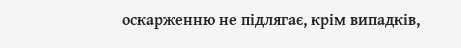оскарженню не підлягає, крім випадків,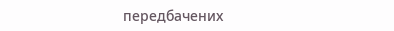передбачених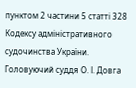пунктом 2 частини 5 статті 328 Кодексу адміністративного судочинства України.
Головуючий суддя О. І. Довга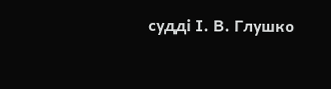судді І. В. Глушко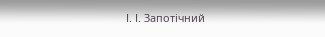І. І. Запотічний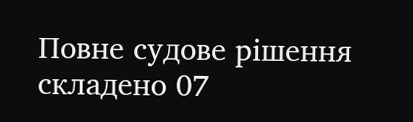Повне судове рішення складено 07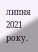липня 2021 року.